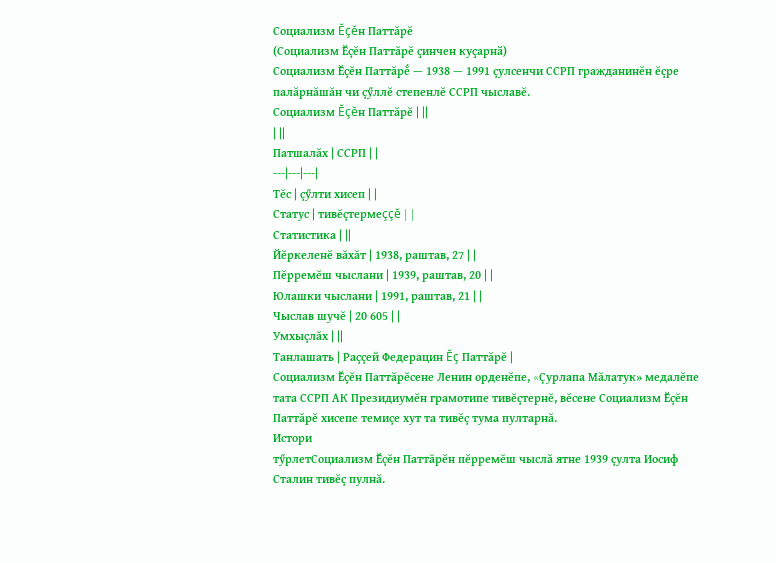Социализм Ĕçĕн Паттăрĕ
(Социализм Ӗçĕн Паттăрĕ ҫинчен куҫарнӑ)
Социализм Ӗçĕн Паттăрĕ́ — 1938 — 1991 çулсенчи ССРП гражданинĕн ĕçре палăрнăшăн чи çӳллĕ степенлĕ ССРП чыславĕ.
Социализм Ĕçĕн Паттăрĕ | ||
| ||
Патшалăх | ССРП | |
---|---|---|
Тĕс | çӳлти хисеп | |
Статус | тивĕçтермеççĕ | |
Статистика | ||
Йĕркеленĕ вăхăт | 1938, раштав, 27 | |
Пĕрремĕш чыслани | 1939, раштав, 20 | |
Юлашки чыслани | 1991, раштав, 21 | |
Чыслав шучĕ | 20 605 | |
Умхыçлăх | ||
Танлашать | Раççей Федерацин Ĕç Паттăрĕ |
Социализм Ӗçĕн Паттăрĕсене Ленин орденĕпе, «Çурлапа Мăлатук» медалĕпе тата ССРП АК Президиумĕн грамотипе тивĕçтернĕ, вĕсене Социализм Ӗçĕн Паттăрĕ хисепе темиçе хут та тивĕç тума пултарнă.
Истори
тӳрлетСоциализм Ӗçĕн Паттăрĕн пĕрремĕш чыслă ятне 1939 çулта Иосиф Сталин тивĕç пулнă.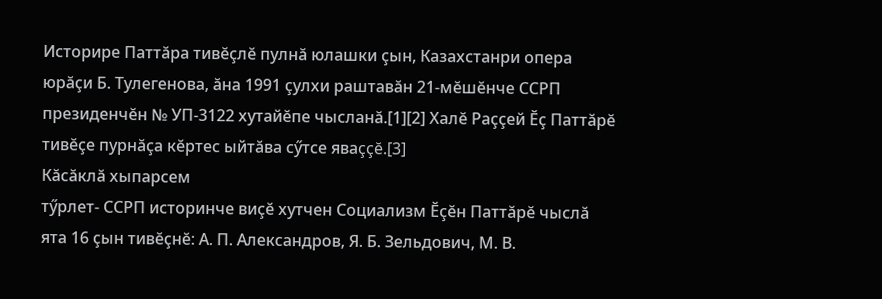Историре Паттăра тивĕçлĕ пулнă юлашки çын, Казахстанри опера юрăçи Б. Тулегенова, ăна 1991 çулхи раштавăн 21-мĕшĕнче ССРП президенчĕн № УП-3122 хутайĕпе чысланă.[1][2] Халĕ Раççей Ӗç Паттăрĕ тивĕçе пурнăçа кĕртес ыйтăва сӳтсе яваççĕ.[3]
Кăсăклă хыпарсем
тӳрлет- ССРП историнче виçĕ хутчен Социализм Ӗçĕн Паттăрĕ чыслă ята 16 çын тивĕçнĕ: А. П. Александров, Я. Б. Зельдович, М. В.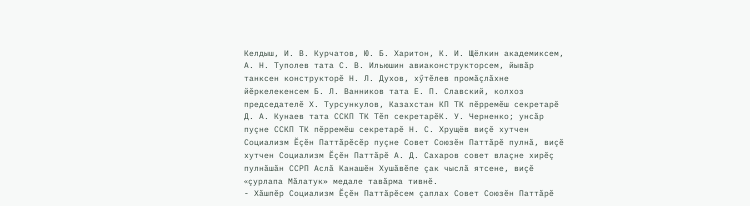Келдыш, И. В. Курчатов, Ю. Б. Харитон, К. И. Щёлкин академиксем, А. Н. Туполев тата С. В. Ильюшин авиаконструкторсем, йывăр танксен конструкторĕ Н. Л. Духов, хӳтĕлев промăçлăхне йĕркелекенсем Б. Л. Ванников тата Е. П. Славский, колхоз председателĕ Х. Турсункулов, Казахстан КП ТК пĕрремĕш секретарĕ Д. А. Кунаев тата ССКП ТК Тĕп секретарĕК. У. Черненко; унсăр пуçне ССКП ТК пĕрремĕш секретарĕ Н. С. Хрущёв виçĕ хутчен Социализм Ӗçĕн Паттăрĕсĕр пуçне Совет Союзĕн Паттăрĕ пулнă, виçĕ хутчен Социализм Ӗçĕн Паттăрĕ А. Д. Сахаров совет влаçне хирĕç пулнăшăн ССРП Аслă Канашĕн Хушăвĕпе çак чыслă ятсене, виçĕ «çурлапа Мăлатук» медале тавăрма тивнĕ.
- Хăшпĕр Социализм Ӗçĕн Паттăрĕсем çаплах Совет Союзĕн Паттăрĕ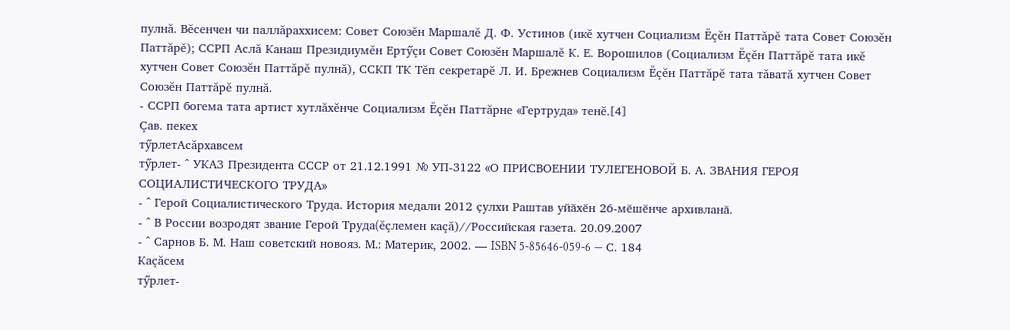пулнă. Вĕсенчен чи паллăраххисем: Совет Союзĕн Маршалĕ Д. Ф. Устинов (икĕ хутчен Социализм Ӗçĕн Паттăрĕ тата Совет Союзĕн Паттăрĕ); ССРП Аслă Канаш Президиумĕн Ертӳçи Совет Союзĕн Маршалĕ К. Е. Ворошилов (Социализм Ӗçĕн Паттăрĕ тата икĕ хутчен Совет Союзĕн Паттăрĕ пулнă), ССКП ТК Тĕп секретарĕ Л. И. Брежнев Социализм Ӗçĕн Паттăрĕ тата тăватă хутчен Совет Союзĕн Паттăрĕ пулнă.
- ССРП богема тата артист хутлăхĕнче Социализм Ӗçĕн Паттăрне «Гертруда» тенĕ.[4]
Çав. пекех
тӳрлетАсăрхавсем
тӳрлет- ^ УКАЗ Президента СССР от 21.12.1991 № УП-3122 «О ПРИСВОЕНИИ ТУЛЕГЕНОВОЙ Б. А. ЗВАНИЯ ГЕРОЯ СОЦИАЛИСТИЧЕСКОГО ТРУДА»
- ^ Герой Социалистического Труда. История медали 2012 ҫулхи Раштав уйӑхӗн 26-мӗшӗнче архивланӑ.
- ^ В России возродят звание Герой Труда(ĕçлемен каçă)//Российская газета. 20.09.2007
- ^ Сарнов Б. М. Наш советский новояз. М.: Материк, 2002. — ISBN 5-85646-059-6 — С. 184
Каçăсем
тӳрлет-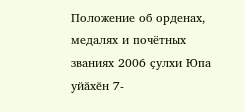Положение об орденах, медалях и почётных званиях 2006 ҫулхи Юпа уйӑхӗн 7-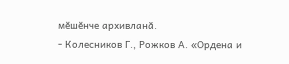мӗшӗнче архивланӑ.
- Колесников Г., Рожков А. «Ордена и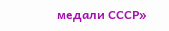медали СССР»